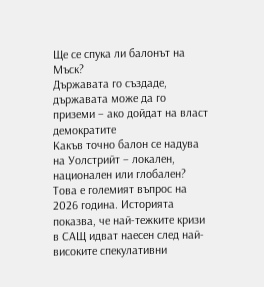Ще се спука ли балонът на Мъск?
Държавата го създаде, държавата може да го приземи – ако дойдат на власт демократите
Какъв точно балон се надува на Уолстрийт – локален, национален или глобален? Това е големият въпрос на 2026 година. Историята показва, че най-тежките кризи в САЩ идват наесен след най-високите спекулативни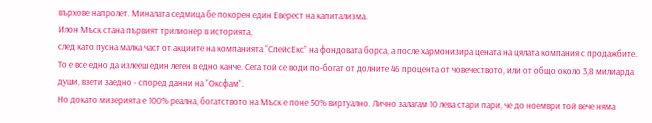върхове напролет. Миналата седмица бе покорен един Еверест на капитализма.
Илон Мъск стана първият трилионер в историята,
след като пусна малка част от акциите на компанията “СпейсЕкс” на фондовата борса, а после хармонизира цената на цялата компания с продажбите. То е все едно да излееш един леген в едно канче. Сега той се води по-богат от долните 46 процента от човечеството, или от общо около 3,8 милиарда души, взети заедно - според данни на “Оксфам”.
Но докато мизерията е 100% реална, богатството на Мъск е поне 50% виртуално. Лично залагам 10 лева стари пари, че до ноември той вече няма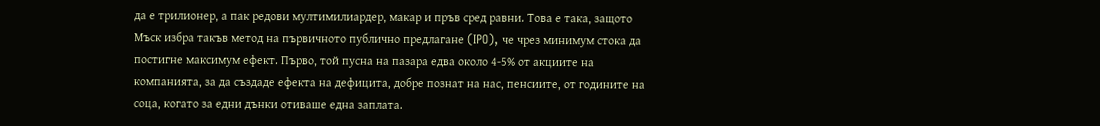да е трилионер, а пак редови мултимилиардер, макар и пръв сред равни. Това е така, защото Мъск избра такъв метод на първичното публично предлагане (IPO), че чрез минимум стока да постигне максимум ефект. Първо, той пусна на пазара едва около 4-5% от акциите на компанията, за да създаде ефекта на дефицита, добре познат на нас, пенсиите, от годините на соца, когато за едни дънки отиваше една заплата.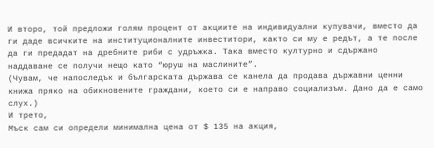И второ, той предложи голям процент от акциите на индивидуални купувачи, вместо да ги даде всичките на институционалните инвеститори, както си му е редът, а те после да ги предадат на дребните риби с удръжка. Така вместо културно и сдържано наддаване се получи нещо като “юруш на маслините”.
(Чувам, че напоследък и българската държава се канела да продава държавни ценни книжа пряко на обикновените граждани, което си е направо социализъм. Дано да е само слух.)
И трето,
Мъск сам си определи минимална цена от $ 135 на акция,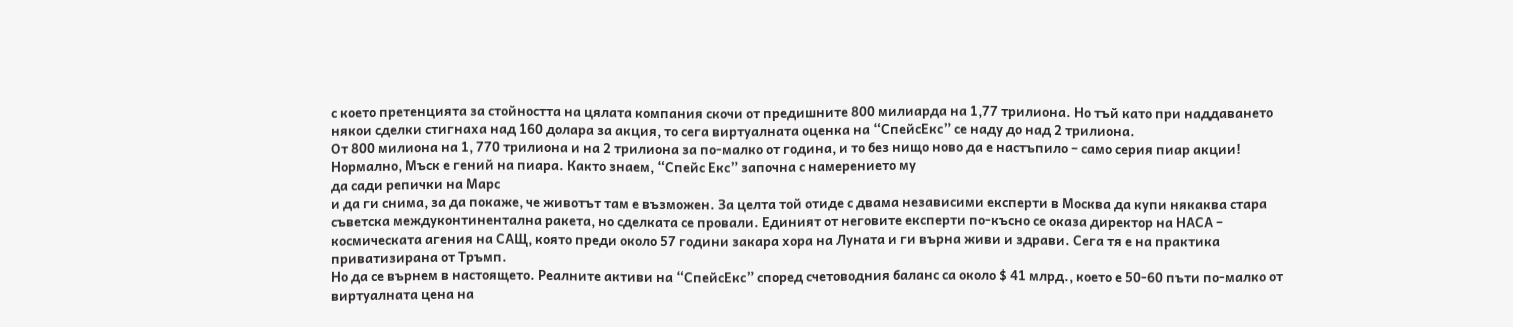с което претенцията за стойността на цялата компания скочи от предишните 800 милиарда на 1,77 трилиона. Но тъй като при наддаването някои сделки стигнаха над 160 долара за акция, то сега виртуалната оценка на “СпейсЕкс” се наду до над 2 трилиона.
От 800 милиона на 1, 770 трилиона и на 2 трилиона за по-малко от година, и то без нищо ново да е настъпило – само серия пиар акции! Нормално, Мъск е гений на пиара. Както знаем, “Спейс Екс” започна с намерението му
да сади репички на Марс
и да ги снима, за да покаже, че животът там е възможен. За целта той отиде с двама независими експерти в Москва да купи някаква стара съветска междуконтинентална ракета, но сделката се провали. Единият от неговите експерти по-късно се оказа директор на НАСА – космическата агения на САЩ, която преди около 57 години закара хора на Луната и ги върна живи и здрави. Сега тя е на практика приватизирана от Тръмп.
Но да се върнем в настоящето. Реалните активи на “СпейсЕкс” според счетоводния баланс са около $ 41 млрд., което е 50-60 пъти по-малко от виртуалната цена на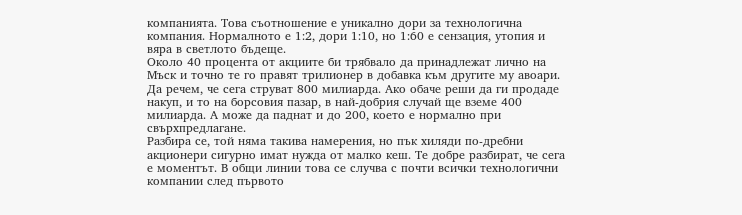компанията. Това съотношение е уникално дори за технологична компания. Нормалното е 1:2, дори 1:10, но 1:60 е сензация, утопия и вяра в светлото бъдеще.
Около 40 процента от акциите би трябвало да принадлежат лично на Мъск и точно те го правят трилионер в добавка към другите му авоари. Да речем, че сега струват 800 милиарда. Ако обаче реши да ги продаде накуп, и то на борсовия пазар, в най-добрия случай ще вземе 400 милиарда. А може да паднат и до 200, което е нормално при свърхпредлагане.
Разбира се, той няма такива намерения, но пък хиляди по-дребни акционери сигурно имат нужда от малко кеш. Те добре разбират, че сега е моментът. В общи линии това се случва с почти всички технологични компании след първото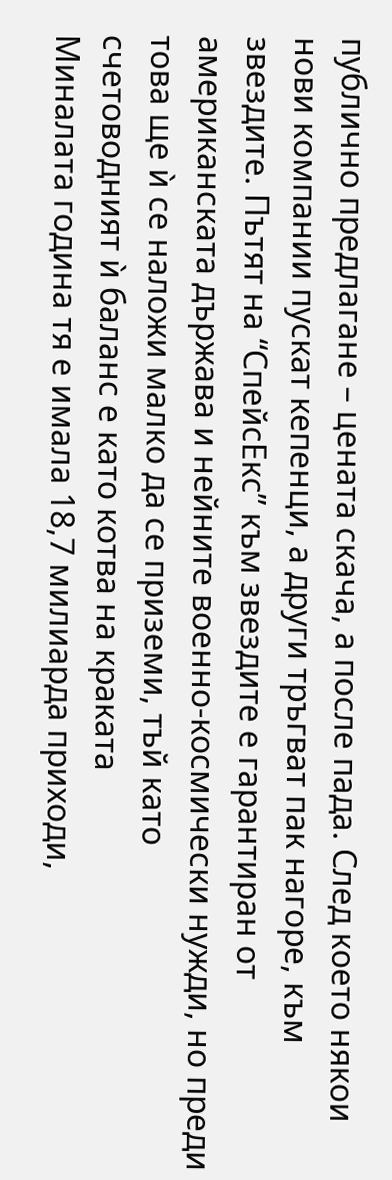публично предлагане – цената скача, а после пада. След което някои нови компании пускат кепенци, а други тръгват пак нагоре, към звездите. Пътят на “СпейсЕкс” към звездите е гарантиран от американската държава и нейните военно-космически нужди, но преди това ще ѝ се наложи малко да се приземи, тъй като
счетоводният ѝ баланс е като котва на краката
Миналата година тя е имала 18,7 милиарда приходи,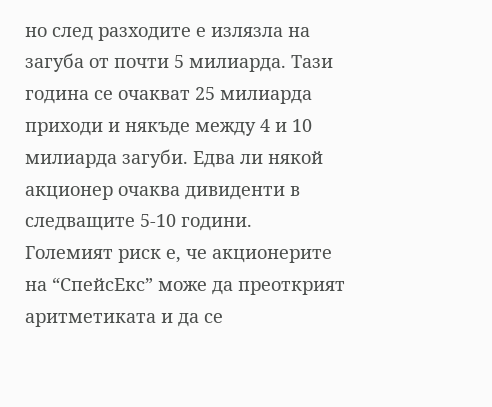но след разходите е излязла на загуба от почти 5 милиарда. Тази година се очакват 25 милиарда приходи и някъде между 4 и 10 милиарда загуби. Едва ли някой акционер очаква дивиденти в следващите 5-10 години.
Големият риск е, че акционерите на “СпейсЕкс” може да преоткрият аритметиката и да се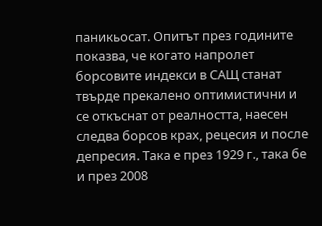паникьосат. Опитът през годините показва, че когато напролет борсовите индекси в САЩ станат твърде прекалено оптимистични и се откъснат от реалността, наесен следва борсов крах, рецесия и после депресия. Така е през 1929 г., така бе и през 2008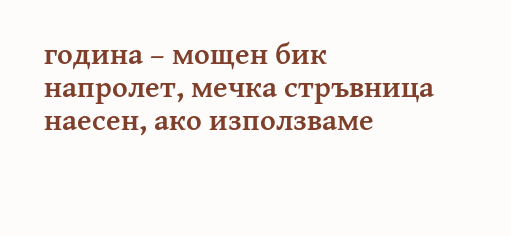година – мощен бик напролет, мечка стръвница наесен, ако използваме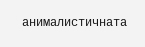анималистичната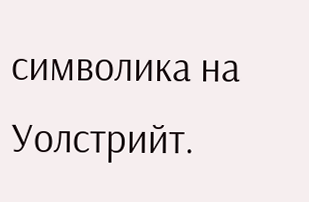символика на Уолстрийт.